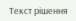Текст рішення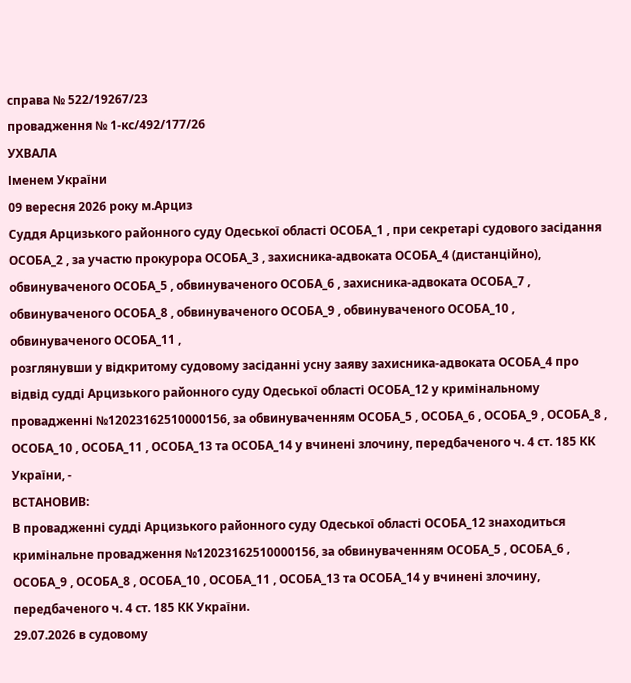справа № 522/19267/23
провадження № 1-кс/492/177/26
УХВАЛА
Іменем України
09 вересня 2026 року м.Арциз
Суддя Арцизького районного суду Одеської області ОСОБА_1 , при секретарі судового засідання ОСОБА_2 , за участю прокурора ОСОБА_3 , захисника-адвоката ОСОБА_4 (дистанційно), обвинуваченого ОСОБА_5 , обвинуваченого ОСОБА_6 , захисника-адвоката ОСОБА_7 , обвинуваченого ОСОБА_8 , обвинуваченого ОСОБА_9 , обвинуваченого ОСОБА_10 , обвинуваченого ОСОБА_11 ,
розглянувши у відкритому судовому засіданні усну заяву захисника-адвоката ОСОБА_4 про відвід судді Арцизького районного суду Одеської області ОСОБА_12 у кримінальному провадженні №12023162510000156, за обвинуваченням ОСОБА_5 , ОСОБА_6 , ОСОБА_9 , ОСОБА_8 , ОСОБА_10 , ОСОБА_11 , ОСОБА_13 та ОСОБА_14 у вчинені злочину, передбаченого ч. 4 ст. 185 КК України, -
ВСТАНОВИВ:
В провадженні судді Арцизького районного суду Одеської області ОСОБА_12 знаходиться кримінальне провадження №12023162510000156, за обвинуваченням ОСОБА_5 , ОСОБА_6 , ОСОБА_9 , ОСОБА_8 , ОСОБА_10 , ОСОБА_11 , ОСОБА_13 та ОСОБА_14 у вчинені злочину, передбаченого ч. 4 ст. 185 КК України.
29.07.2026 в судовому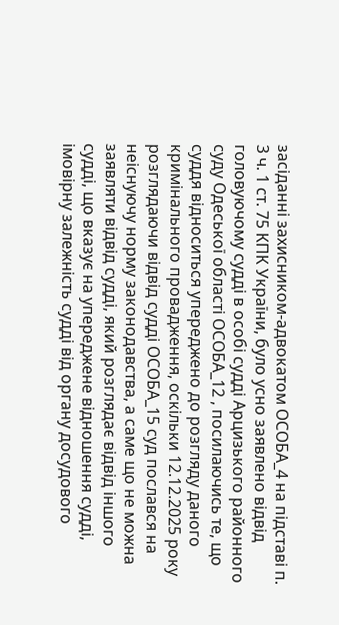засіданні захисником-адвокатом ОСОБА_4 на підставі п. 3 ч. 1 ст. 75 КПК України, було усно заявлено відвід головуючому судді в особі судді Арцизького районного суду Одеської області ОСОБА_12 , посилаючись те, що суддя відноситься упереджено до розгляду даного кримінального провадження, оскільки 12.12.2025 року розглядаючи відвід судді ОСОБА_15 суд послався на неіснуючу норму законодавства, а саме що не можна заявляти відвід судді, який розглядає відвід іншого судді, що вказує на упереджене відношення судді, імовірну залежність судді від органу досудового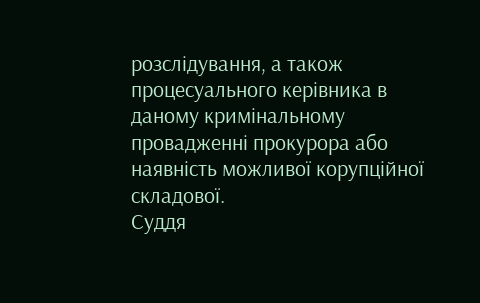розслідування, а також процесуального керівника в даному кримінальному провадженні прокурора або наявність можливої корупційної складової.
Суддя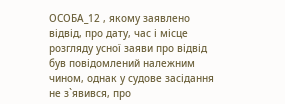ОСОБА_12 , якому заявлено відвід, про дату, час і місце розгляду усної заяви про відвід був повідомлений належним чином, однак у судове засідання не з`явився, про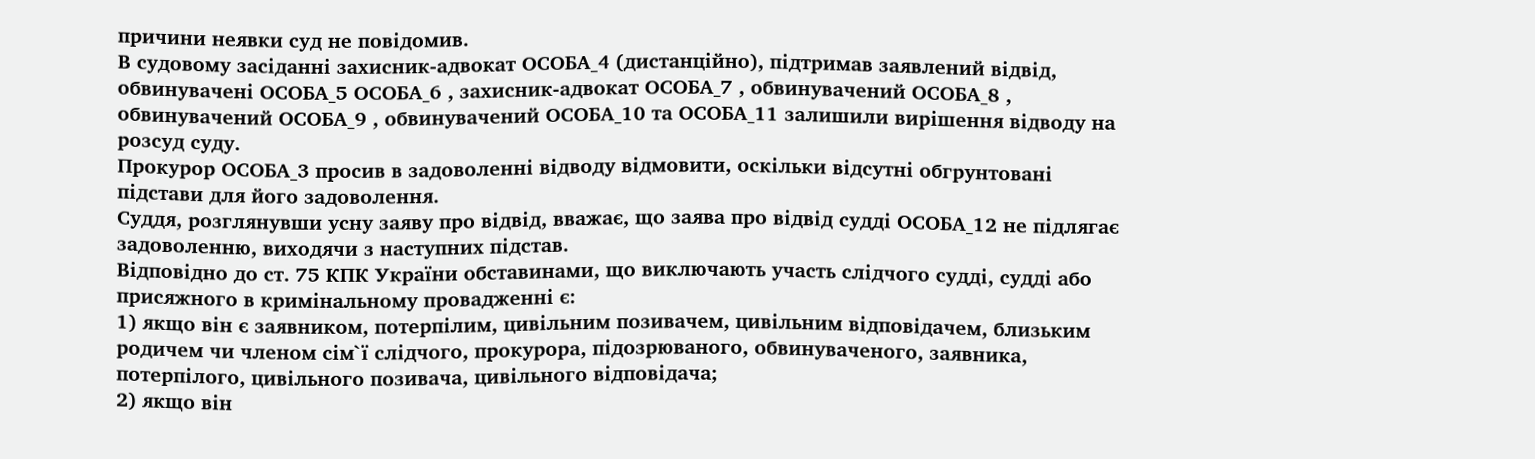причини неявки суд не повідомив.
В судовому засіданні захисник-адвокат ОСОБА_4 (дистанційно), підтримав заявлений відвід, обвинувачені ОСОБА_5 ОСОБА_6 , захисник-адвокат ОСОБА_7 , обвинувачений ОСОБА_8 , обвинувачений ОСОБА_9 , обвинувачений ОСОБА_10 та ОСОБА_11 залишили вирішення відводу на розсуд суду.
Прокурор ОСОБА_3 просив в задоволенні відводу відмовити, оскільки відсутні обгрунтовані підстави для його задоволення.
Суддя, розглянувши усну заяву про відвід, вважає, що заява про відвід судді ОСОБА_12 не підлягає задоволенню, виходячи з наступних підстав.
Відповідно до ст. 75 КПК України обставинами, що виключають участь слідчого судді, судді або присяжного в кримінальному провадженні є:
1) якщо він є заявником, потерпілим, цивільним позивачем, цивільним відповідачем, близьким родичем чи членом сім`ї слідчого, прокурора, підозрюваного, обвинуваченого, заявника, потерпілого, цивільного позивача, цивільного відповідача;
2) якщо він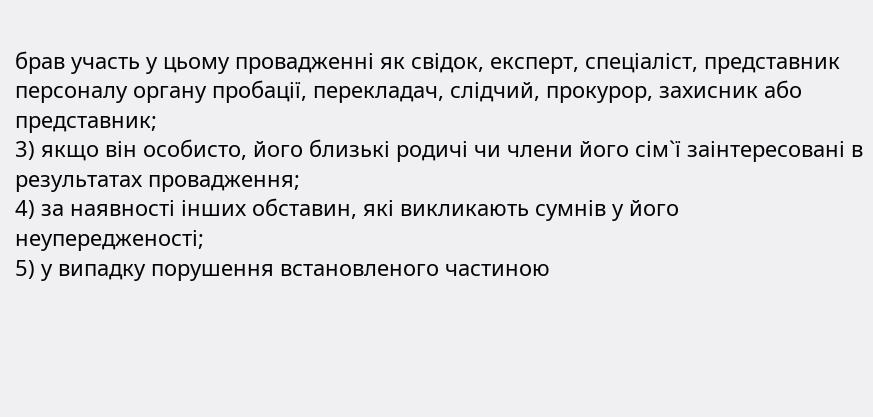брав участь у цьому провадженні як свідок, експерт, спеціаліст, представник персоналу органу пробації, перекладач, слідчий, прокурор, захисник або представник;
3) якщо він особисто, його близькі родичі чи члени його сім`ї заінтересовані в результатах провадження;
4) за наявності інших обставин, які викликають сумнів у його неупередженості;
5) у випадку порушення встановленого частиною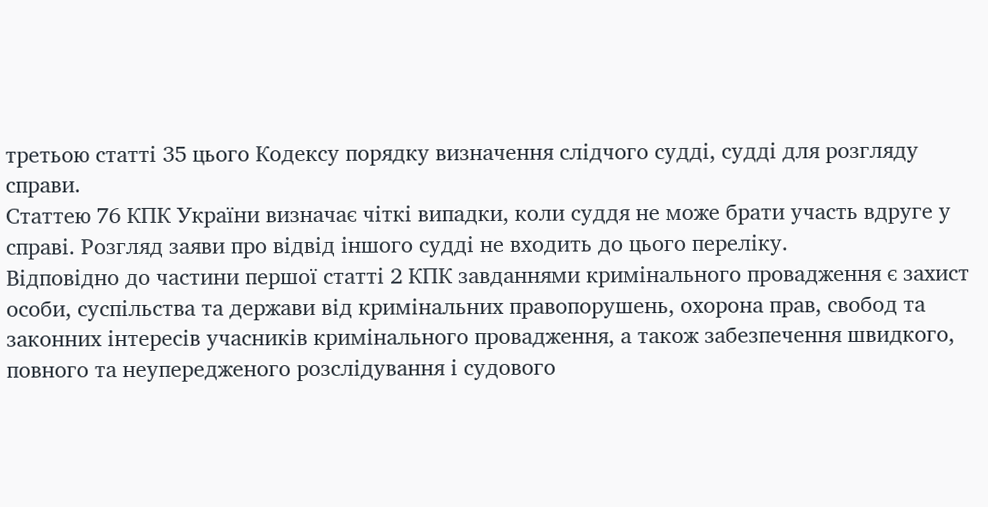третьою статті 35 цього Кодексу порядку визначення слідчого судді, судді для розгляду справи.
Статтею 76 КПК України визначає чіткі випадки, коли суддя не може брати участь вдруге у справі. Розгляд заяви про відвід іншого судді не входить до цього переліку.
Відповідно до частини першої статті 2 КПК завданнями кримінального провадження є захист особи, суспільства та держави від кримінальних правопорушень, охорона прав, свобод та законних інтересів учасників кримінального провадження, а також забезпечення швидкого, повного та неупередженого розслідування і судового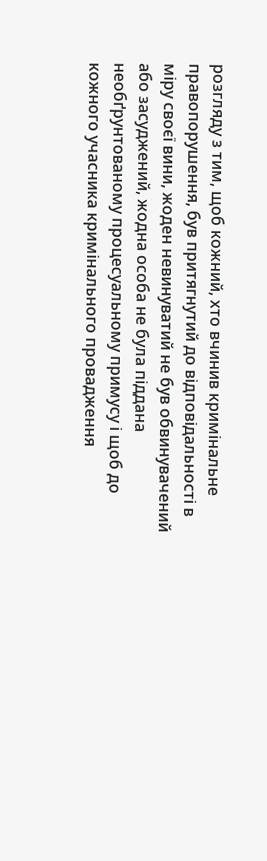розгляду з тим, щоб кожний, хто вчинив кримінальне правопорушення, був притягнутий до відповідальності в міру своєї вини, жоден невинуватий не був обвинувачений або засуджений, жодна особа не була піддана необґрунтованому процесуальному примусу і щоб до кожного учасника кримінального провадження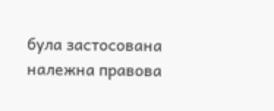була застосована належна правова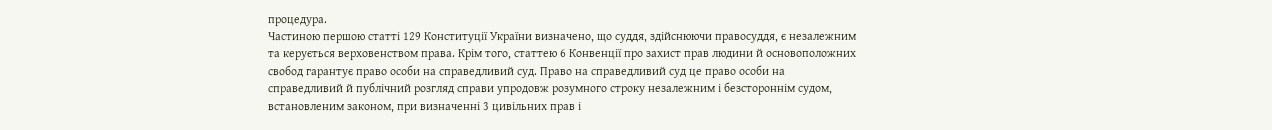процедура.
Частиною першою статті 129 Конституції України визначено, що суддя, здійснюючи правосуддя, є незалежним та керується верховенством права. Крім того, статтею 6 Конвенції про захист прав людини й основоположних свобод гарантує право особи на справедливий суд. Право на справедливий суд це право особи на справедливий й публічний розгляд справи упродовж розумного строку незалежним і безстороннім судом, встановленим законом, при визначенні 3 цивільних прав і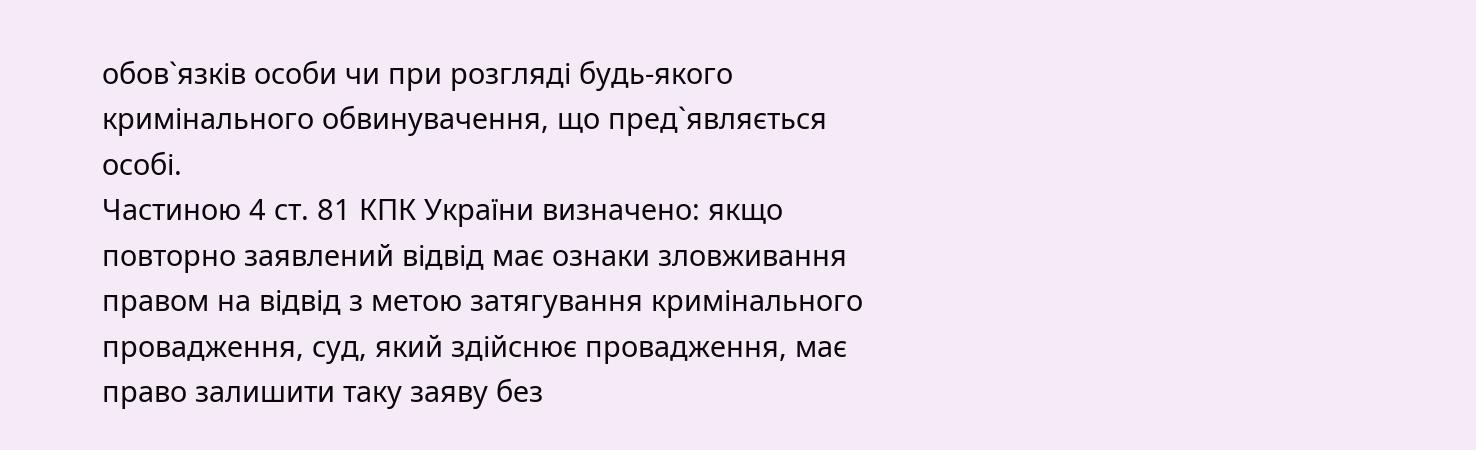обов`язків особи чи при розгляді будь-якого кримінального обвинувачення, що пред`являється особі.
Частиною 4 ст. 81 КПК України визначено: якщо повторно заявлений відвід має ознаки зловживання правом на відвід з метою затягування кримінального провадження, суд, який здійснює провадження, має право залишити таку заяву без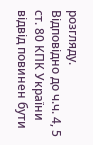розгляду.
Відповідно до ч.ч. 4, 5 ст. 80 КПК України відвід повинен бути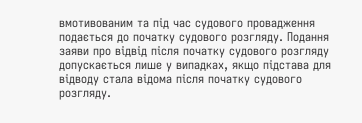вмотивованим та під час судового провадження подається до початку судового розгляду. Подання заяви про відвід після початку судового розгляду допускається лише у випадках, якщо підстава для відводу стала відома після початку судового розгляду.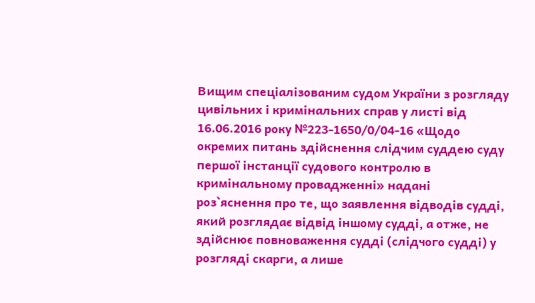Вищим спеціалізованим судом України з розгляду цивільних і кримінальних справ у листі від 16.06.2016 року №223-1650/0/04-16 «Щодо окремих питань здійснення слідчим суддею суду першої інстанції судового контролю в кримінальному провадженні» надані роз`яснення про те, що заявлення відводів судді, який розглядає відвід іншому судді, а отже, не здійснює повноваження судді (слідчого судді) у розгляді скарги, а лише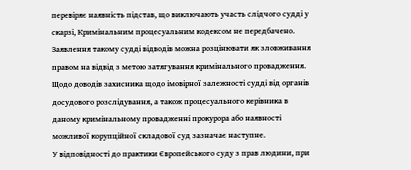перевіряє наявність підстав, що виключають участь слідчого судді у скарзі, Кримінальним процесуальним кодексом не передбачено. Заявлення такому судді відводів можна розцінювати як зловживання правом на відвід з метою затягування кримінального провадження.
Щодо доводів захисника щодо імовірної залежності судді від органів досудового розслідування, а також процесуального керівника в даному кримінальному провадженні прокурора або наявності можливої корупційної складової суд зазначає наступне.
У відповідності до практики Європейського суду з прав людини, при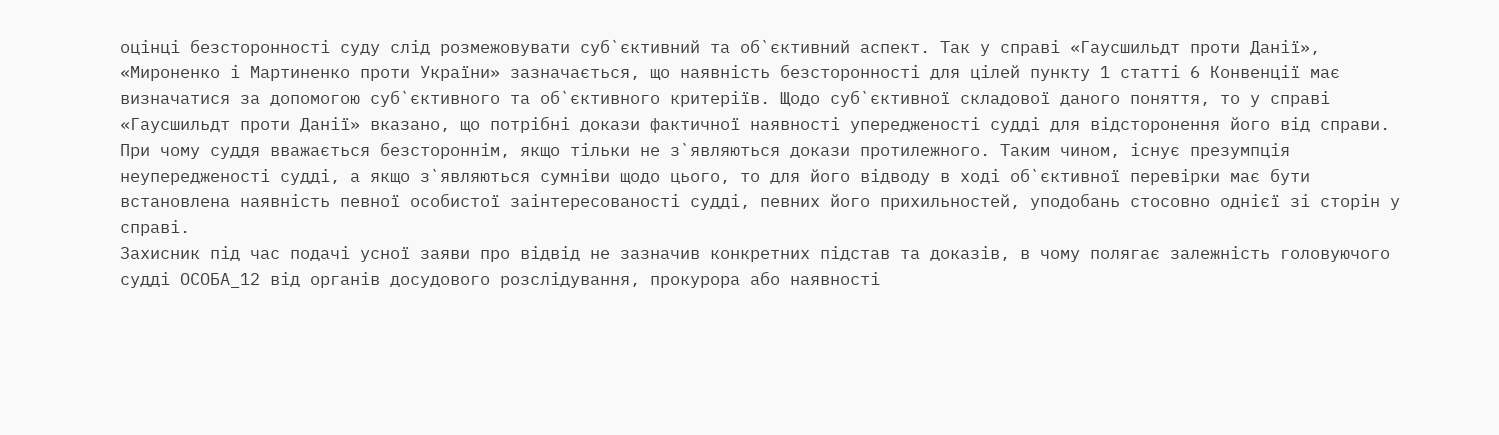оцінці безсторонності суду слід розмежовувати суб`єктивний та об`єктивний аспект. Так у справі «Гаусшильдт проти Данії», «Мироненко і Мартиненко проти України» зазначається, що наявність безсторонності для цілей пункту 1 статті 6 Конвенції має визначатися за допомогою суб`єктивного та об`єктивного критеріїв. Щодо суб`єктивної складової даного поняття, то у справі «Гаусшильдт проти Данії» вказано, що потрібні докази фактичної наявності упередженості судді для відсторонення його від справи. При чому суддя вважається безстороннім, якщо тільки не з`являються докази протилежного. Таким чином, існує презумпція неупередженості судді, а якщо з`являються сумніви щодо цього, то для його відводу в ході об`єктивної перевірки має бути встановлена наявність певної особистої заінтересованості судді, певних його прихильностей, уподобань стосовно однієї зі сторін у справі.
Захисник під час подачі усної заяви про відвід не зазначив конкретних підстав та доказів, в чому полягає залежність головуючого судді ОСОБА_12 від органів досудового розслідування, прокурора або наявності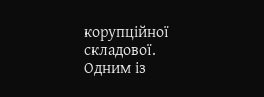корупційної складової.
Одним із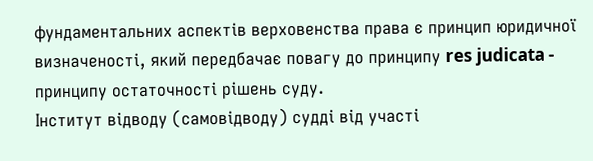фундаментальних аспектів верховенства права є принцип юридичної визначеності, який передбачає повагу до принципу res judicata - принципу остаточності рішень суду.
Інститут відводу (самовідводу) судді від участі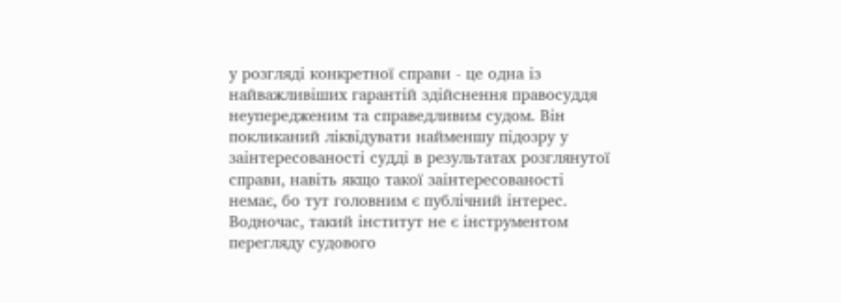у розгляді конкретної справи - це одна із найважливіших гарантій здійснення правосуддя неупередженим та справедливим судом. Він покликаний ліквідувати найменшу підозру у заінтересованості судді в результатах розглянутої справи, навіть якщо такої заінтересованості немає, бо тут головним є публічний інтерес.
Водночас, такий інститут не є інструментом перегляду судового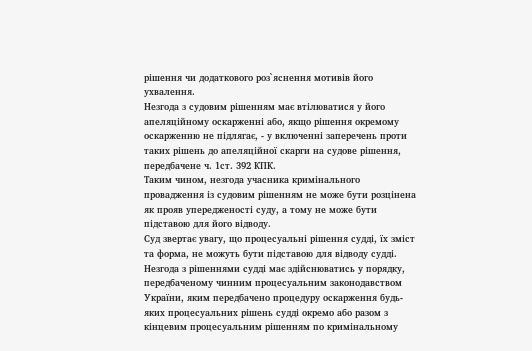рішення чи додаткового роз`яснення мотивів його ухвалення.
Незгода з судовим рішенням має втілюватися у його апеляційному оскарженні або, якщо рішення окремому оскарженню не підлягає, - у включенні заперечень проти таких рішень до апеляційної скарги на судове рішення, передбачене ч. 1ст. 392 КПК.
Таким чином, незгода учасника кримінального провадження із судовим рішенням не може бути розцінена як прояв упередженості суду, а тому не може бути підставою для його відводу.
Суд звертає увагу, що процесуальні рішення судді, їх зміст та форма, не можуть бути підставою для відводу судді. Незгода з рішеннями судді має здійснюватись у порядку, передбаченому чинним процесуальним законодавством України, яким передбачено процедуру оскарження будь-яких процесуальних рішень судді окремо або разом з кінцевим процесуальним рішенням по кримінальному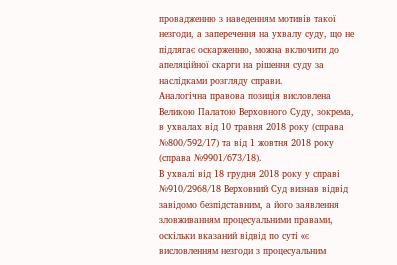провадженню з наведенням мотивів такої незгоди, а заперечення на ухвалу суду, що не підлягає оскарженню, можна включити до апеляційної скарги на рішення суду за наслідками розгляду справи.
Аналогічна правова позиція висловлена Великою Палатою Верховного Суду, зокрема, в ухвалах від 10 травня 2018 року (справа №800/592/17) та від 1 жовтня 2018 року (справа №9901/673/18).
В ухвалі від 18 грудня 2018 року у справі №910/2968/18 Верховний Суд визнав відвід завідомо безпідставним, а його заявлення зловживанням процесуальними правами, оскільки вказаний відвід по суті «є висловленням незгоди з процесуальним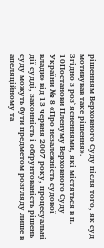рішенням Верховного Суду після того, як суд мотивував таке рішення».
Згідно з роз`ясненнями, які містяться в п. 10Постанови Пленуму Верховного Суду України № 8 «Про незалежність судової влади» від 13 червня 2007 року, процесуальні дії судді, законність і обґрунтованість рішень суду можуть бути предметом розгляду лише в апеляційному та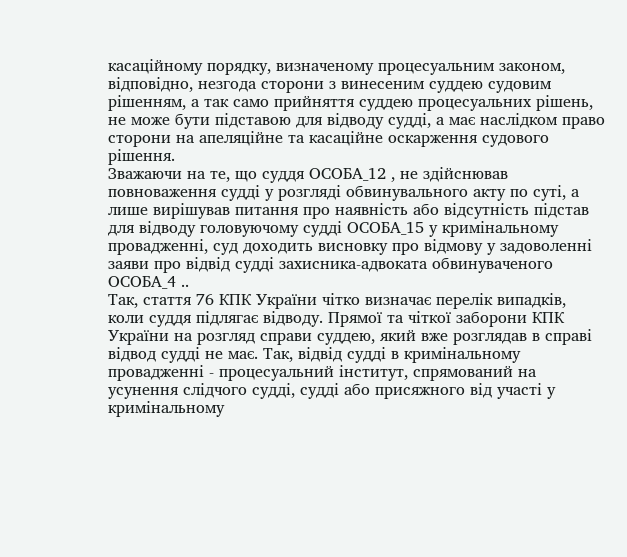касаційному порядку, визначеному процесуальним законом, відповідно, незгода сторони з винесеним суддею судовим рішенням, а так само прийняття суддею процесуальних рішень, не може бути підставою для відводу судді, а має наслідком право сторони на апеляційне та касаційне оскарження судового рішення.
Зважаючи на те, що суддя ОСОБА_12 , не здійснював повноваження судді у розгляді обвинувального акту по суті, а лише вирішував питання про наявність або відсутність підстав для відводу головуючому судді ОСОБА_15 у кримінальному провадженні, суд доходить висновку про відмову у задоволенні заяви про відвід судді захисника-адвоката обвинуваченого ОСОБА_4 ..
Так, стаття 76 КПК України чітко визначає перелік випадків, коли суддя підлягає відводу. Прямої та чіткої заборони КПК України на розгляд справи суддею, який вже розглядав в справі відвод судді не має. Так, відвід судді в кримінальному провадженні - процесуальний інститут, спрямований на усунення слідчого судді, судді або присяжного від участі у кримінальному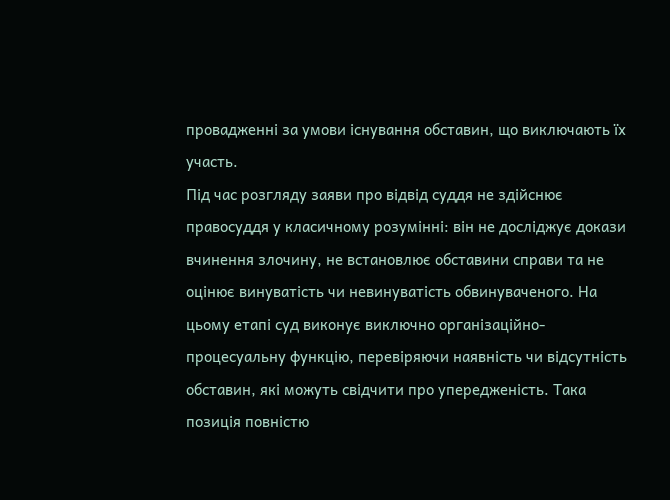провадженні за умови існування обставин, що виключають їх участь.
Під час розгляду заяви про відвід суддя не здійснює правосуддя у класичному розумінні: він не досліджує докази вчинення злочину, не встановлює обставини справи та не оцінює винуватість чи невинуватість обвинуваченого. На цьому етапі суд виконує виключно організаційно-процесуальну функцію, перевіряючи наявність чи відсутність обставин, які можуть свідчити про упередженість. Така позиція повністю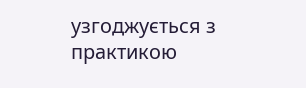узгоджується з практикою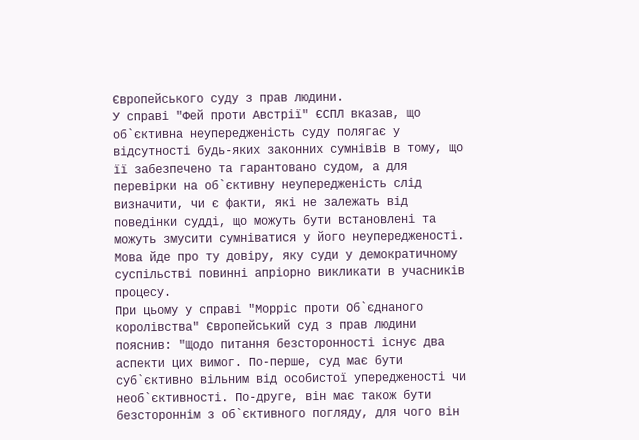Європейського суду з прав людини.
У справі "Фей проти Австрії" ЄСПЛ вказав, що об`єктивна неупередженість суду полягає у відсутності будь-яких законних сумнівів в тому, що її забезпечено та гарантовано судом, а для перевірки на об`єктивну неупередженість слід визначити, чи є факти, які не залежать від поведінки судді, що можуть бути встановлені та можуть змусити сумніватися у його неупередженості. Мова йде про ту довіру, яку суди у демократичному суспільстві повинні апріорно викликати в учасників процесу.
При цьому у справі "Морріс проти Об`єднаного королівства" Європейський суд з прав людини пояснив: "Щодо питання безсторонності існує два аспекти цих вимог. По-перше, суд має бути суб`єктивно вільним від особистої упередженості чи необ`єктивності. По-друге, він має також бути безстороннім з об`єктивного погляду, для чого він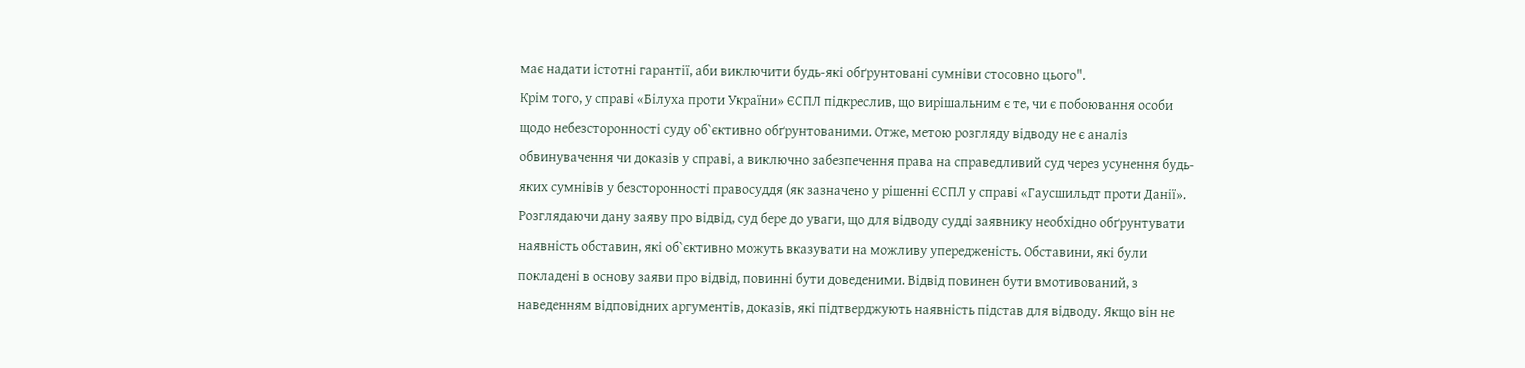має надати істотні гарантії, аби виключити будь-які обґрунтовані сумніви стосовно цього".
Крім того, у справі «Білуха проти України» ЄСПЛ підкреслив, що вирішальним є те, чи є побоювання особи щодо небезсторонності суду об`єктивно обґрунтованими. Отже, метою розгляду відводу не є аналіз обвинувачення чи доказів у справі, а виключно забезпечення права на справедливий суд через усунення будь-яких сумнівів у безсторонності правосуддя (як зазначено у рішенні ЄСПЛ у справі «Гаусшильдт проти Данії».
Розглядаючи дану заяву про відвід, суд бере до уваги, що для відводу судді заявнику необхідно обґрунтувати наявність обставин, які об`єктивно можуть вказувати на можливу упередженість. Обставини, які були покладені в основу заяви про відвід, повинні бути доведеними. Відвід повинен бути вмотивований, з наведенням відповідних аргументів, доказів, які підтверджують наявність підстав для відводу. Якщо він не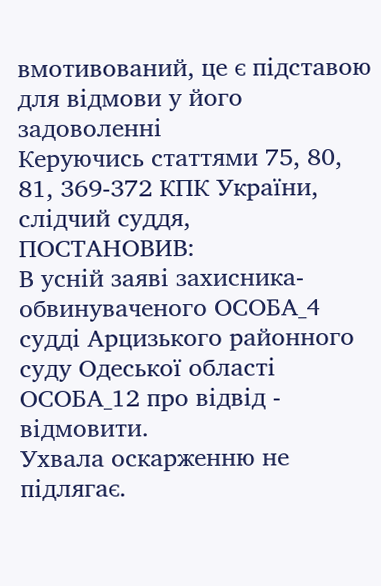вмотивований, це є підставою для відмови у його задоволенні
Керуючись статтями 75, 80, 81, 369-372 КПК України, слідчий суддя,
ПОСТАНОВИВ:
В усній заяві захисника-обвинуваченого ОСОБА_4 судді Арцизького районного суду Одеської області ОСОБА_12 про відвід - відмовити.
Ухвала оскарженню не підлягає.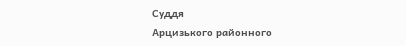Суддя
Арцизького районного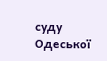суду
Одеської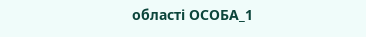області ОСОБА_1